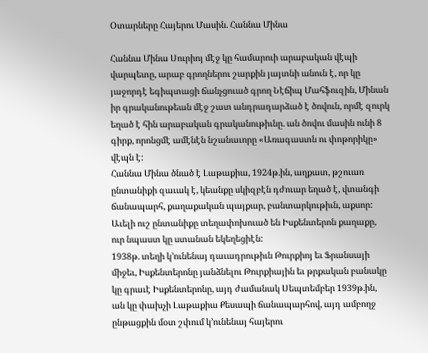Օտարները Հայերու Մասին. Հաննա Մինա

Հաննա Մինա Սուրիոյ մէջ կը համարուի արաբական վէպի վարպետը, արաբ գրողներու շարքին յայտնի անուն է, որ կը յաջորդէ եգիպտացի ճանչցուած գրող Նէճիպ Մահֆուզին, Մինան իր գրականութեան մէջ շատ անդրադարձած է ծովուն, որմէ զուրկ եղած է հին արաբական գրականութիւնը. ան ծովու մասին ունի 8 գիրք, որոնցմէ ամէնէն նշանաւորը «Առագաստն ու փոթորիկը» վէպն է:
Հաննա Մինա ծնած է Լաթաքիա, 1924թ.ին, աղքատ, թշուառ ընտանիքի զաւակ է, կեանքը սկիզբէն դժուար եղած է, վտանգի ճանապարհ, քաղաքական պայքար, բանտարկութիւն, աքսոր:
Աւելի ուշ ընտանիքը տեղափոխուած են Իսքենտերոն քաղաքը, ուր նպաստ կը ստանան եկեղեցիէն:
1938թ. տեղի կ’ունենայ դաւադրութիւն Թուրքիոյ եւ Ֆրանսայի միջեւ, Իսքենտերոնը յանձնելու Թուրքիային եւ թրքական բանակը կը գրաւէ Իսքենտերոնը, այդ ժամանակ Սեպտեմբեր 1939թ.ին, ան կը փախչի Լաթաքիա Քեսապի ճանապարհով, այդ ամբողջ ընթացքին մօտ շփում կ’ունենայ հայերու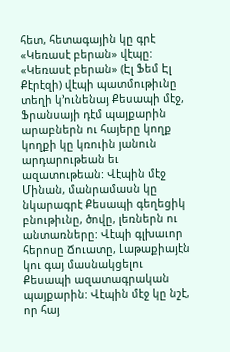հետ, հետագային կը գրէ «Կեռասէ բերան» վէպը:
«Կեռասէ բերան» (Էլ Ֆեմ Էլ Քէրէզի) վէպի պատմութիւնը տեղի կ’ունենայ Քեսապի մէջ, Ֆրանսայի դէմ պայքարին արաբներն ու հայերը կողք կողքի կը կռուին յանուն արդարութեան եւ ազատութեան: Վէպին մէջ Մինան, մանրամասն կը նկարագրէ Քեսապի գեղեցիկ բնութիւնը, ծովը, լեռներն ու անտառները: Վէպի գլխաւոր հերոսը Ճուատը, Լաթաքիայէն կու գայ մասնակցելու Քեսապի ազատագրական պայքարին: Վէպին մէջ կը նշէ, որ հայ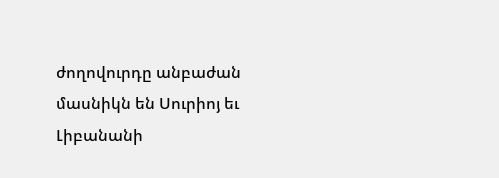ժողովուրդը անբաժան մասնիկն են Սուրիոյ եւ Լիբանանի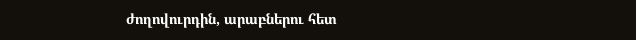ժողովուրդին, արաբներու հետ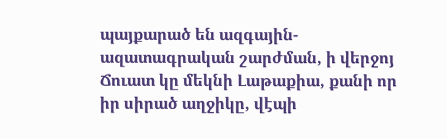պայքարած են ազգային-ազատագրական շարժման, ի վերջոյ Ճուատ կը մեկնի Լաթաքիա, քանի որ իր սիրած աղջիկը, վէպի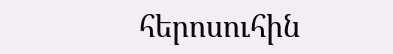հերոսուհին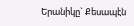Երանիկը` Քեսապէն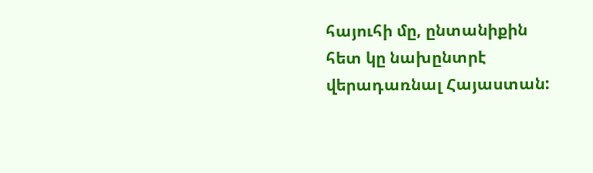հայուհի մը, ընտանիքին հետ կը նախընտրէ վերադառնալ Հայաստան: